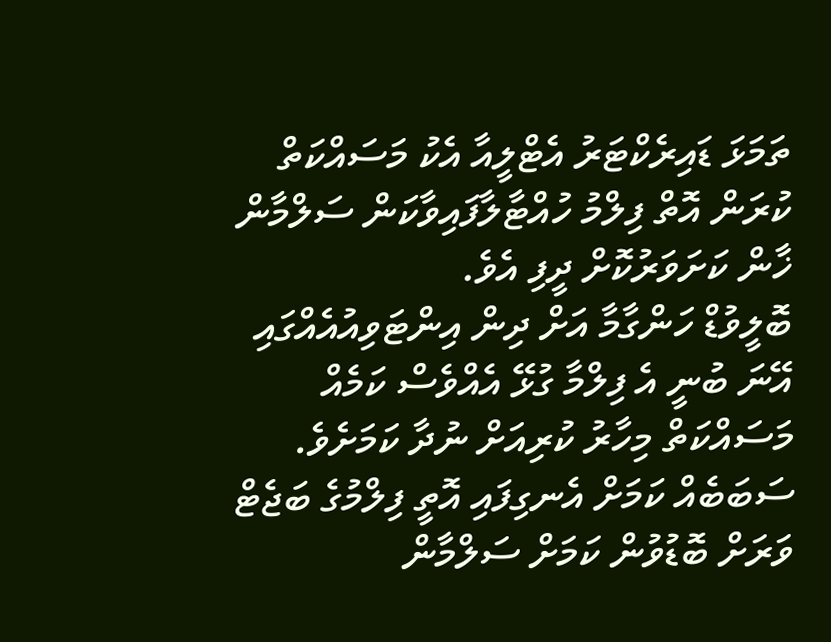ތަމަޅަ ޑައިރެކްޓަރު އެޓްލީއާ އެކު މަސައްކަތް ކުރަން އޮތް ފިލްމު ހުއްޓާލާފައިވާކަން ސަލްމާން ޚާން ކަށަވަރުކޮށް ދީފި އެވެ.
ބޮލީވުޑް ހަންގާމާ އަށް ދިން އިންޓަވިއުއެއްގައި އޭނަ ބުނީ އެ ފިލްމާ ގުޅޭ އެއްވެސް ކަމެއް މަސައްކަތް މިހާރު ކުރިއަށް ނުދާ ކަމަށެވެ. ސަބަބެއް ކަމަށް އެނގިފައި އޮތީ ފިލްމުގެ ބަޖެޓް ވަރަށް ބޮޑުވުން ކަމަށް ސަލްމާން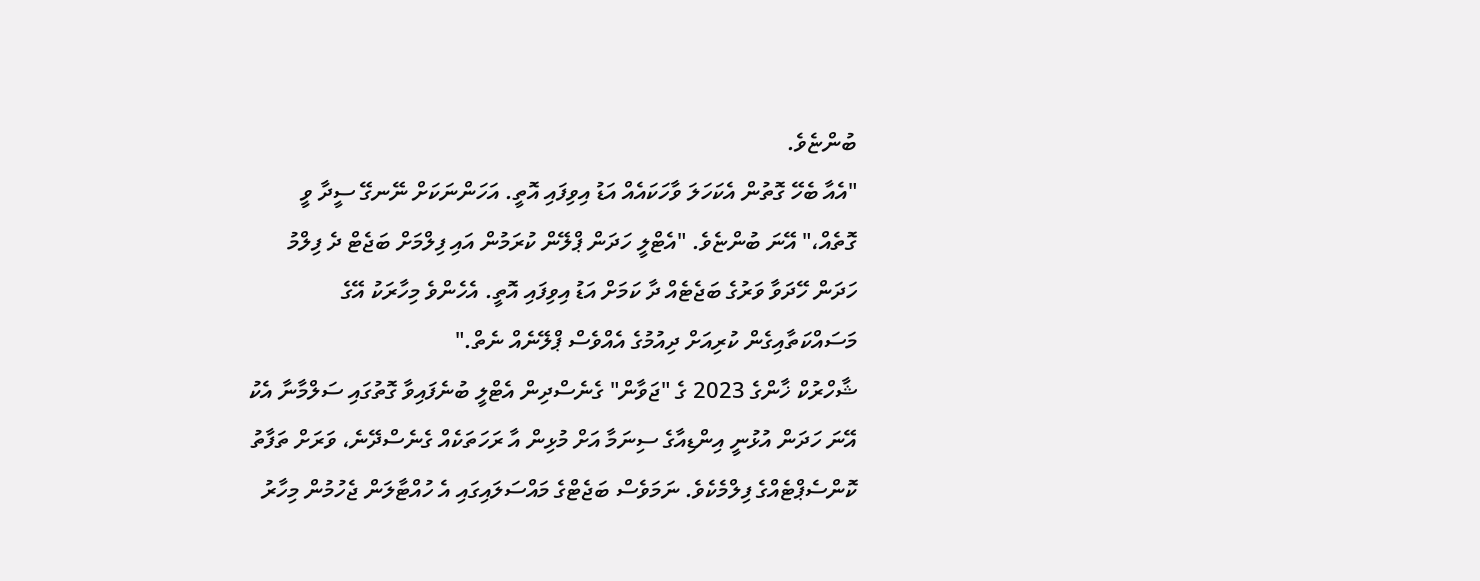ބުންޏެވެ.
"އެއާ ބެހޭ ގޮތުން އެކަހަލަ ވާހަކައެއް އަޑު އިވިފައި އޮތީ. އަހަންނަކަށް ނޭނގޭ ސީދާ ވީ ގޮތެއް،" އޭނަ ބުންޏެވެ. "އެޓްލީ ހަދަން ޕްލޭން ކުރަމުން އައި ފިލްމަށް ބަޖެޓް ދެ ފިލްމު ހަދަން ހޭދަވާ ވަރުގެ ބަޖެޓެއް ދާ ކަމަށް އަޑު އިވިފައި އޮތީ. އެހެންވެ މިހާރަކު އޭގެ މަސައްކަތާއިގެން ކުރިއަށް ދިއުމުގެ އެއްވެސް ޕްލޭނެއް ނެތް."
ޝާހްރުކް ޚާންގެ 2023 ގެ "ޖަވާން" ގެނެސްދިން އެޓްލީ ބުނެފައިވާ ގޮތުގައި ސަލްމާނާ އެކު އޭނަ ހަދަން އުޅުނީ އިންޑިއާގެ ސިނަމާ އަށް މުޅިން އާ ރަހަތަކެއް ގެނެސްދޭނެ، ވަރަށް ތަފާތު ކޮންސެޕްޓެއްގެ ފިލްމެކެވެ. ނަމަވެސް ބަޖެޓްގެ މައްސަލައިގައި އެ ހުއްޓާލަން ޖެހުމުން މިހާރު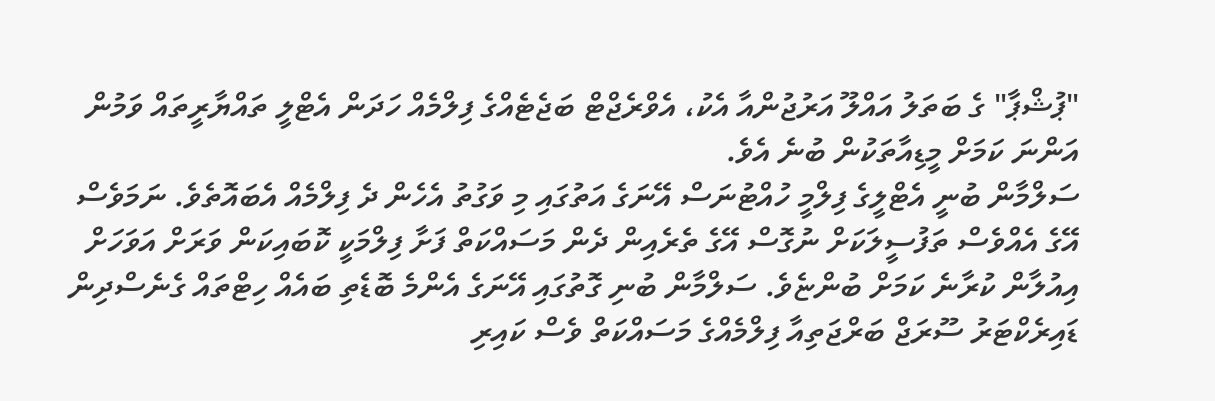"ޕުޝްޕާ" ގެ ބަތަލު އައްލޫ އަރުޖުންއާ އެކު، އެވްރެޖްޓް ބަޖެޓެއްގެ ފިލްމެއް ހަދަން އެޓްލީ ތައްޔާރީތައް ވަމުން އަންނަ ކަމަށް މީޑިއާތަކުން ބުނެ އެވެ.
ސަލްމާން ބުނީ އެޓްލީގެ ފިލްމީ ހުއްޓުނަސް އޭނަގެ އަތުގައި މި ވަގުތު އެހެން ދެ ފިލްމެއް އެބައޮތެވެ. ނަމަވެސް އޭގެ އެއްވެސް ތަފުސީލަކަށް ނުގޮސް އޭގެ ތެރެއިން ދެން މަސައްކަތް ފަށާ ފިލްމަކީ ކޮބައިކަން ވަރަށް އަވަހަށް އިއުލާން ކުރާނެ ކަމަށް ބުންޏެވެ. ސަލްމާން ބުނި ގޮތުގައި އޭނަގެ އެންމެ ބޮޑެތި ބައެއް ހިޓްތައް ގެނެސްދިން ޑައިރެކްޓަރު ސޫރަޖް ބަރްޖަތިއާ ފިލްމެއްގެ މަސައްކަތް ވެސް ކައިރި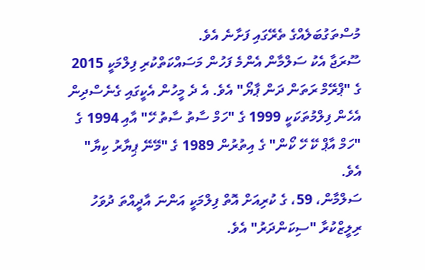މުސްތަގުބަލެއްގެ ތެރޭގައި ފަށާނެ އެވެ.
ސޫރަޖާ އެކު ސަލްމާން އެންމެ ފަހުން މަސައްކަތްކުރި ފިލްމަކީ 2015 ގެ "ޕްރޭމް ރަތަން ދަން ޕާޔޯ" އެވެ. އެ ދެ މީހުން އެކީގައި ގެނެސްދިން އެހެން ފިލްމުތަކަކީ 1999 ގެ "ހަމް ސާތު ސާތު ހޭ" އާއި 1994 ގެ "ހަމް އާޕް ކޭ ހޭ ކޯން" ގެ އިތުރުން 1989 ގެ "މޭނޭ ޕިޔާރު ކިޔާ" އެވެ.
ސަލްމާން، 59، ގެ ކުރިއަށް އޮތް ފިލްމަކީ އަންނަ އާދީއްތަ ދުވަހު ރިލީޒްކުރާ "ސިކަންދަރު" އެވެ.